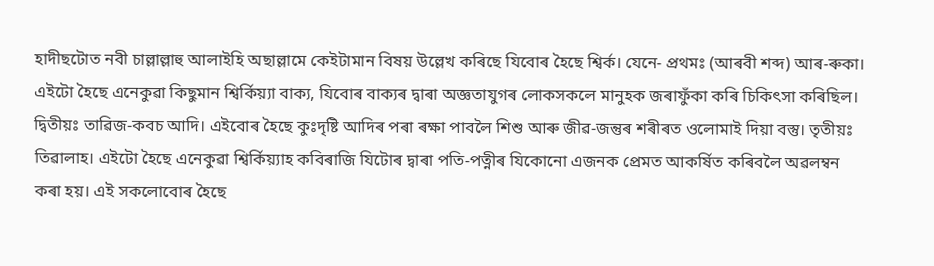হাদীছটোত নবী চাল্লাল্লাহু আলাইহি অছাল্লামে কেইটামান বিষয় উল্লেখ কৰিছে যিবোৰ হৈছে শ্বিৰ্ক। যেনে- প্ৰথমঃ (আৰবী শব্দ) আৰ-ৰুকা। এইটো হৈছে এনেকুৱা কিছুমান শ্বিৰ্কিয়্যা বাক্য, যিবোৰ বাক্যৰ দ্বাৰা অজ্ঞতাযুগৰ লোকসকলে মানুহক জৰাফুঁকা কৰি চিকিৎসা কৰিছিল। দ্বিতীয়ঃ তাৱিজ-কবচ আদি। এইবোৰ হৈছে কুঃদৃষ্টি আদিৰ পৰা ৰক্ষা পাবলৈ শিশু আৰু জীৱ-জন্তুৰ শৰীৰত ওলোমাই দিয়া বস্তু। তৃতীয়ঃ তিৱালাহ। এইটো হৈছে এনেকুৱা শ্বিৰ্কিয়্যাহ কবিৰাজি যিটোৰ দ্বাৰা পতি-পত্নীৰ যিকোনো এজনক প্ৰেমত আকৰ্ষিত কৰিবলৈ অৱলম্বন কৰা হয়। এই সকলোবোৰ হৈছে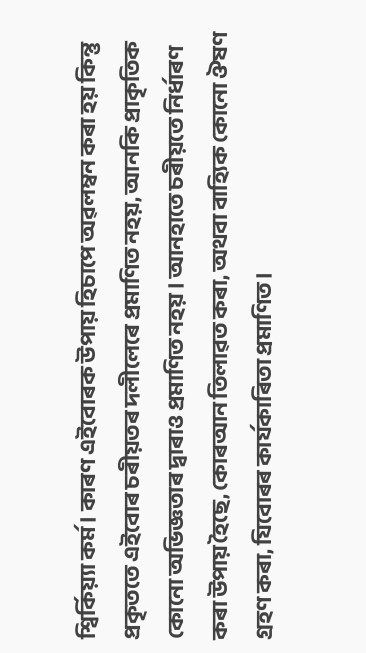শ্বিৰ্কিয়্যা কৰ্ম। কাৰণ এইবোৰক উপায় হিচাপে অৱলম্বন কৰা হয় কিন্তু প্ৰকৃততে এইবোৰ চৰীয়তৰ দলীলেৰে প্ৰমাণিত নহয়, আনকি প্ৰাকৃতিক কোনো অভিজ্ঞতাৰ দ্বাৰাও প্ৰমাণিত নহয়। আনহাতে চৰীয়তে নিৰ্ধাৰণ কৰা উপায় হৈছে, কোৰআন তিলাৱত কৰা, অথবা বাহ্যিক কোনো ঔষণ গ্ৰহণ কৰা, যিবোৰৰ কাৰ্যকাৰিতা প্ৰমাণিত।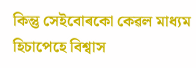কিন্তু সেইবোৰকো কেৱল মাধ্যম হিচাপেহে বিশ্বাস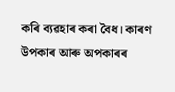কৰি ব্যৱহাৰ কৰা বৈধ। কাৰণ উপকাৰ আৰু অপকাৰৰ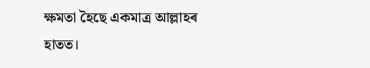ক্ষমতা হৈছে একমাত্ৰ আল্লাহৰ হাতত।